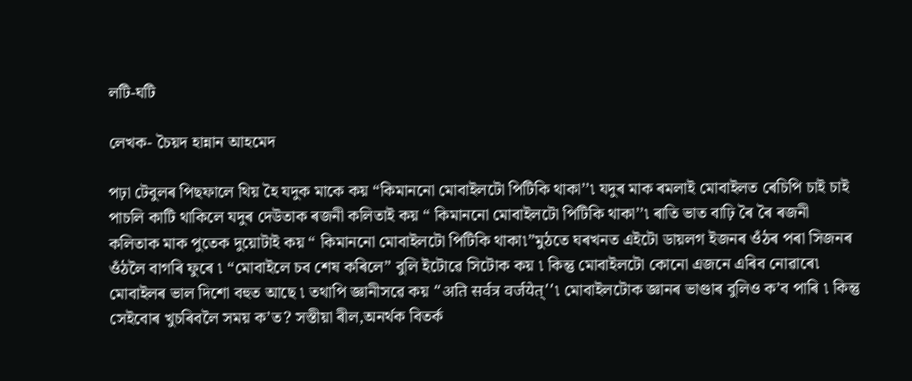লটি-ঘটি

লেখক- চৈয়দ হান্নান আহমেদ

পঢ়া টেবুলৰ পিছফালে থিয় হৈ যদুক মাকে কয় “কিমাননো মোবাইলটো পিটিকি থাকা’’৷ যদুৰ মাক ৰমলাই মোবাইলত ৰেচিপি চাই চাই পাচলি কাটি থাকিলে যদুৰ দেউতাক ৰজনী কলিতাই কয় “ কিমাননো মোবাইলটো পিটিকি থাকা’’৷ ৰাতি ভাত বাঢ়ি ৰৈ ৰৈ ৰজনী কলিতাক মাক পুতেক দুয়োটাই কয় “ কিমাননো মোবাইলটো পিটিকি থাকা৷”মুঠতে ঘৰখনত এইটো ডায়লগ ইজনৰ ওঁঠৰ পৰা সিজনৰ ওঁঠলৈ বাগৰি ফুৰে ৷ “মোবাইলে চব শেষ কৰিলে” বুলি ইটোৱে সিটোক কয় ৷ কিন্তু মোবাইলটো কোনো এজনে এৰিব নোৱাৰে৷
মোবাইলৰ ভাল দিশো বহুত আছে ৷ তথাপি জ্ঞানীসৱে কয় “अति सर्वत्र वर्जयेत्’’৷ মোবাইলটোক জ্ঞানৰ ভাণ্ডাৰ বুলিও ক’ব পাৰি ৷ কিন্তু সেইবোৰ খুচৰিবলৈ সময় ক’ত? সস্তীয়া ৰীল,অনৰ্থক বিতৰ্ক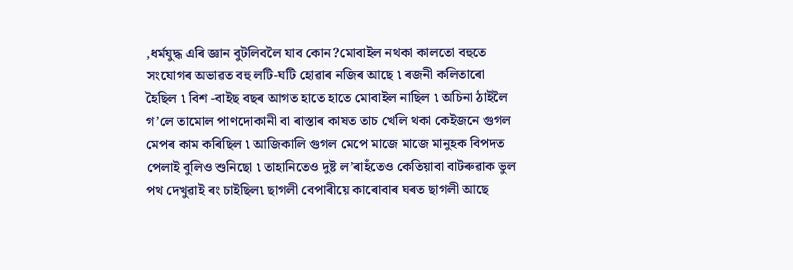,ধৰ্মযুদ্ধ এৰি জ্ঞান বুটলিবলৈ যাব কোন?মোবাইল নথকা কালতো বহুতে সংযোগৰ অভাৱত বহু লটি-ঘটি হোৱাৰ নজিৰ আছে ৷ ৰজনী কলিতাৰো হৈছিল ৷ বিশ -বাইছ বছৰ আগত হাতে হাতে মোবাইল নাছিল ৷ অচিনা ঠাইলৈ গ’লে তামোল পাণদোকানী বা ৰাস্তাৰ কাষত তাচ খেলি থকা কেইজনে গুগল মেপৰ কাম কৰিছিল ৷ আজিকালি গুগল মেপে মাজে মাজে মানুহক বিপদত পেলাই বুলিও শুনিছো ৷ তাহানিতেও দুষ্ট ল’ৰাহঁতেও কেতিয়াবা বাটৰুৱাক ভুল পথ দেখুৱাই ৰং চাইছিল৷ ছাগলী বেপাৰীয়ে কাৰোবাৰ ঘৰত ছাগলী আছে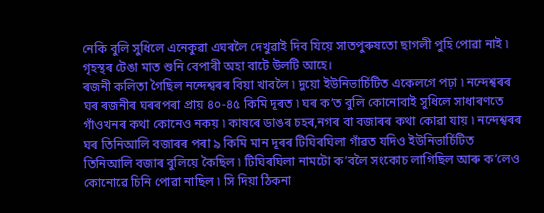নেকি বুলি সুধিলে এনেকুৱা এঘৰলৈ দেখুৱাই দিব যিয়ে সাতপুৰুষতো ছাগলী পুহি পোৱা নাই ৷ গৃহস্থৰ টেঙা মাত শুনি বেপাৰী অহা বাটে উলটি আহে।
ৰজনী কলিতা গৈছিল নন্দেশ্বৰৰ বিয়া খাবলৈ ৷ দুয়ো ইউনিভাৰ্চিটিত একেলগে পঢ়া ৷ নন্দেশ্বৰৰ ঘৰ ৰজনীৰ ঘৰৰপৰা প্ৰায় ৪০-৪৫ কিমি দূৰত ৷ ঘৰ ক’ত বুলি কোনোবাই সুধিলে সাধাৰণতে গাঁওখনৰ কথা কোনেও নকয় ৷ কাষৰে ডাঙৰ চহৰ,নগৰ বা বজাৰৰ কথা কোৱা যায় ৷ নন্দেশ্বৰৰ ঘৰ তিনিআলি বজাৰৰ পৰা ৯ কিমি মান দূৰৰ টিঘিৰঘিলা গাঁৱত যদিও ইউনিভাৰ্চিটিত তিনিআলি বজাৰ বুলিয়ে কৈছিল ৷ টিঘিৰঘিলা নামটো ক’বলৈ সংকোচ লাগিছিল আৰু ক’লেও কোনোৱে চিনি পোৱা নাছিল ৷ সি দিয়া ঠিকনা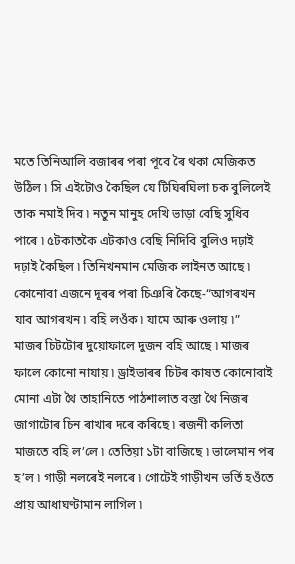মতে তিনিআলি বজাৰৰ পৰা পূবে ৰৈ থকা মেজিকত উঠিল ৷ সি এইটোও কৈছিল যে টিঘিৰঘিলা চক বুলিলেই তাক নমাই দিব ৷ নতুন মানুহ দেখি ভাড়া বেছি সুধিব পাৰে ৷ ৫টকাতকৈ এটকাও বেছি নিদিবি বুলিও দঢ়াই দঢ়াই কৈছিল ৷ তিনিখনমান মেজিক লাইনত আছে ৷ কোনোবা এজনে দূৰৰ পৰা চিঞৰি কৈছে-“আগৰখন যাব আগৰখন ৷ বহি লওঁক ৷ যামে আৰু ওলায় ৷”
মাজৰ চিটটোৰ দুয়োফালে দুজন বহি আছে ৷ মাজৰ ফালে কোনো নাযায় ৷ ড্ৰাইভাৰৰ চিটৰ কাষত কোনোবাই মোনা এটা থৈ তাহানিতে পাঠশালাত বস্তা থৈ নিজৰ জাগাটোৰ চিন ৰাখাৰ দৰে কৰিছে ৷ ৰজনী কলিতা মাজতে বহি ল’লে ৷ তেতিয়া ১টা বাজিছে ৷ ভালেমান পৰ হ’ল ৷ গাড়ী নলৰেই নলৰে ৷ গোটেই গাড়ীখন ভৰ্তি হওঁতে প্ৰায় আধাঘণ্টামান লাগিল ৷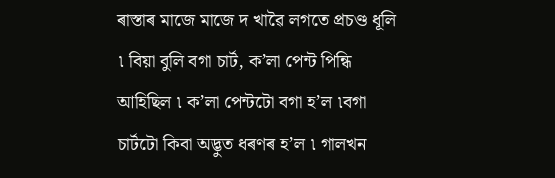ৰাস্তাৰ মাজে মাজে দ খাৱৈ লগতে প্ৰচণ্ড ধূলি ৷ বিয়া বুলি বগা চাৰ্ট, ক’লা পেন্ট পিন্ধি আহিছিল ৷ ক’লা পেন্টটো বগা হ’ল ৷বগা চাৰ্টটো কিবা অদ্ভুত ধৰণৰ হ’ল ৷ গালখন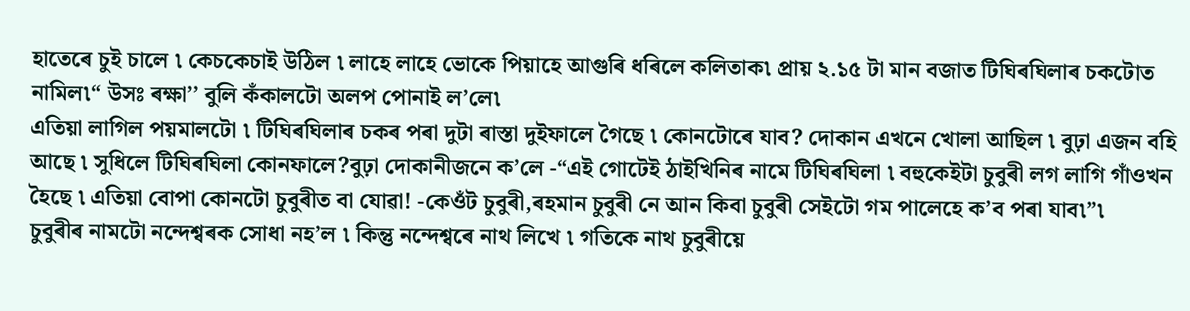হাতেৰে চুই চালে ৷ কেচকেচাই উঠিল ৷ লাহে লাহে ভোকে পিয়াহে আগুৰি ধৰিলে কলিতাক৷ প্ৰায় ২.১৫ টা মান বজাত টিঘিৰঘিলাৰ চকটোত নামিল৷“ উসঃ ৰক্ষা’’ বুলি কঁকালটো অলপ পোনাই ল’লে৷
এতিয়া লাগিল পয়মালটো ৷ টিঘিৰঘিলাৰ চকৰ পৰা দুটা ৰাস্তা দুইফালে গৈছে ৷ কোনটোৰে যাব? দোকান এখনে খোলা আছিল ৷ বুঢ়া এজন বহি আছে ৷ সুধিলে টিঘিৰঘিলা কোনফালে?বুঢ়া দোকানীজনে ক’লে -“এই গোটেই ঠাইখিনিৰ নামে টিঘিৰঘিলা ৷ বহুকেইটা চুবুৰী লগ লাগি গাঁওখন হৈছে ৷ এতিয়া বোপা কোনটো চুবুৰীত বা যোৱা! -কেওঁট চুবুৰী,ৰহমান চুবুৰী নে আন কিবা চুবুৰী সেইটো গম পালেহে ক’ব পৰা যাব৷”৷
চুবুৰীৰ নামটো নন্দেশ্বৰক সোধা নহ’ল ৷ কিন্তু নন্দেশ্বৰে নাথ লিখে ৷ গতিকে নাথ চুবুৰীয়ে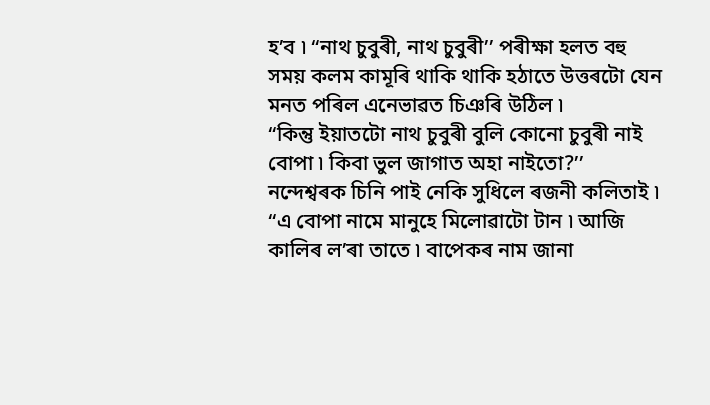হ’ব ৷ “নাথ চুবুৰী, নাথ চুবুৰী’’ পৰীক্ষা হলত বহু সময় কলম কামূৰি থাকি থাকি হঠাতে উত্তৰটো যেন মনত পৰিল এনেভাৱত চিঞৰি উঠিল ৷
“কিন্তু ইয়াতটো নাথ চুবুৰী বুলি কোনো চুবুৰী নাই বোপা ৷ কিবা ভুল জাগাত অহা নাইতো?’’
নন্দেশ্বৰক চিনি পাই নেকি সুধিলে ৰজনী কলিতাই ৷
“এ বোপা নামে মানুহে মিলোৱাটো টান ৷ আজি কালিৰ ল’ৰা তাতে ৷ বাপেকৰ নাম জানা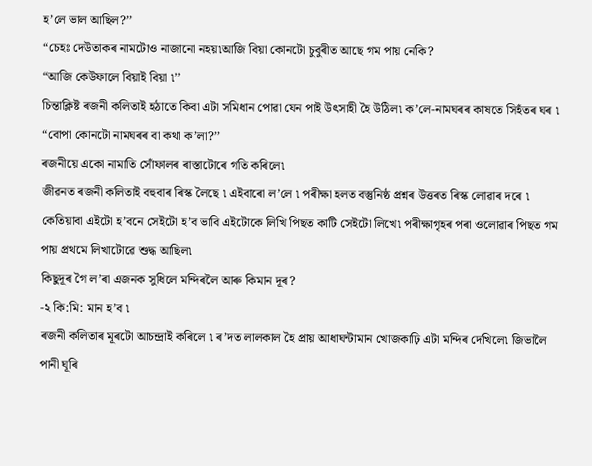হ’লে ভাল আছিল?’’
“চেহঃ দেউতাকৰ নামটোও নাজানো নহয়৷আজি বিয়া কোনটো চুবুৰীত আছে গম পায় নেকি?
“আজি কেউফালে বিয়াই বিয়া ৷’’
চিন্তাক্লিষ্ট ৰজনী কলিতাই হঠাতে কিবা এটা সমিধান পোৱা যেন পাই উৎসাহী হৈ উঠিল৷ ক’লে-নামঘৰৰ কাষতে সিহঁতৰ ঘৰ ৷
“বোপা কোনটো নামঘৰৰ বা কথা ক’লা?’’
ৰজনীয়ে একো নামাতি সোঁফালৰ ৰাস্তাটোৰে গতি কৰিলে৷
জীৱনত ৰজনী কলিতাই বহুবাৰ ৰিস্ক লৈছে ৷ এইবাৰো ল’লে ৷ পৰীক্ষা হলত বস্তুনিষ্ঠ প্ৰশ্নৰ উত্তৰত ৰিস্ক লোৱাৰ দৰে ৷ কেতিয়াবা এইটো হ’বনে সেইটো হ’ব ভাবি এইটোকে লিখি পিছত কাটি সেইটো লিখে৷ পৰীক্ষাগৃহৰ পৰা ওলোৱাৰ পিছত গম পায় প্ৰথমে লিখাটোৱে শুদ্ধ আছিল৷
কিছুদূৰ গৈ ল’ৰা এজনক সুধিলে মন্দিৰলৈ আৰু কিমান দূৰ?
-২ কি:মি: মান হ’ব ৷
ৰজনী কলিতাৰ মূৰটো আচন্দ্ৰাই কৰিলে ৷ ৰ’দত লালকাল হৈ প্ৰায় আধাঘন্টামান খোজকাঢ়ি এটা মন্দিৰ দেখিলে৷ জিভালৈ পানী ঘূৰি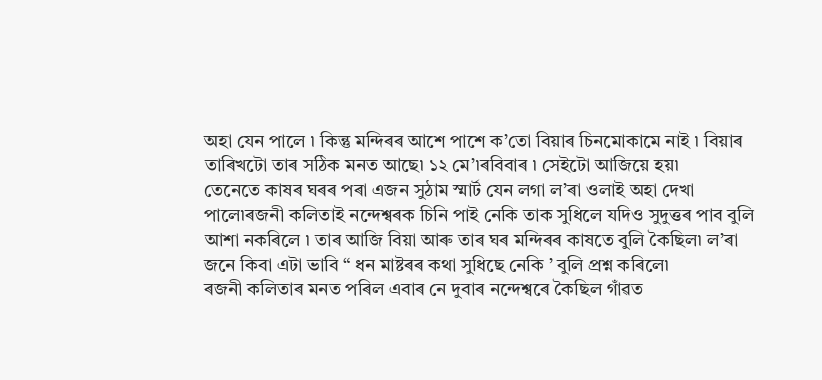অহা যেন পালে ৷ কিন্তু মন্দিৰৰ আশে পাশে ক’তো বিয়াৰ চিনমোকামে নাই ৷ বিয়াৰ তাৰিখটো তাৰ সঠিক মনত আছে৷ ১২ মে’৷ৰবিবাৰ ৷ সেইটো আজিয়ে হয়৷
তেনেতে কাষৰ ঘৰৰ পৰা এজন সুঠাম স্মাৰ্ট যেন লগা ল’ৰা ওলাই অহা দেখা পালে৷ৰজনী কলিতাই নন্দেশ্বৰক চিনি পাই নেকি তাক সুধিলে যদিও সুদুত্তৰ পাব বুলি আশা নকৰিলে ৷ তাৰ আজি বিয়া আৰু তাৰ ঘৰ মন্দিৰৰ কাষতে বুলি কৈছিল৷ ল’ৰা জনে কিবা এটা ভাবি “ ধন মাষ্টৰৰ কথা সুধিছে নেকি ’ বুলি প্ৰশ্ন কৰিলে৷
ৰজনী কলিতাৰ মনত পৰিল এবাৰ নে দুবাৰ নন্দেশ্বৰে কৈছিল গাঁৱত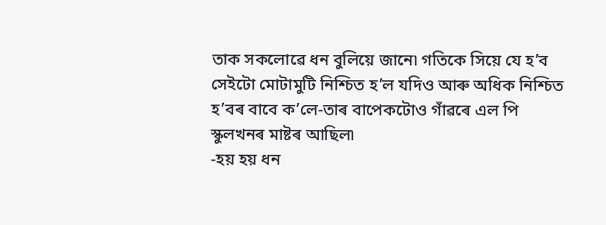তাক সকলোৱে ধন বুলিয়ে জানে৷ গতিকে সিয়ে যে হ’ব সেইটো মোটামুটি নিশ্চিত হ’ল যদিও আৰু অধিক নিশ্চিত হ’বৰ বাবে ক’লে-তাৰ বাপেকটোও গাঁৱৰে এল পি স্কুলখনৰ মাষ্টৰ আছিল৷
-হয় হয় ধন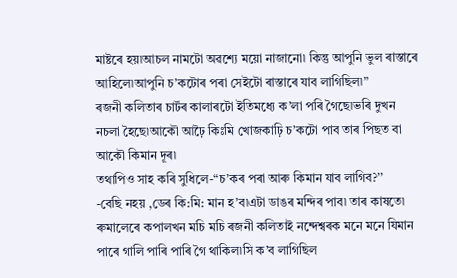মাষ্টৰে হয়৷আচল নামটো অৱশ্যে ময়ো নাজানো৷ কিন্তু আপুনি ভুল ৰাস্তাৰে আহিলে৷আপুনি চ’কটোৰ পৰা সেইটো ৰাস্তাৰে যাব লাগিছিল৷”
ৰজনী কলিতাৰ চাৰ্টৰ কালাৰটো ইতিমধ্যে ক’লা পৰি গৈছে৷ভৰি দুখন নচলা হৈছে৷আকৌ আঢ়ৈ কিঃমি খোজকাঢ়ি চ’কটো পাব তাৰ পিছত বা আকৌ কিমান দূৰ৷
তথাপিও সাহ কৰি সুধিলে-“চ’কৰ পৰা আৰু কিমান যাব লাগিব?’’
-বেছি নহয় ,ডেৰ কি:মি: মান হ’ব৷এটা ডাঙৰ মন্দিৰ পাব৷ তাৰ কাষতে৷
ৰুমালেৰে কপালখন মচি মচি ৰজনী কলিতাই নন্দেশ্বৰক মনে মনে যিমান পাৰে গালি পাৰি পাৰি গৈ থাকিল৷সি ক’ব লাগিছিল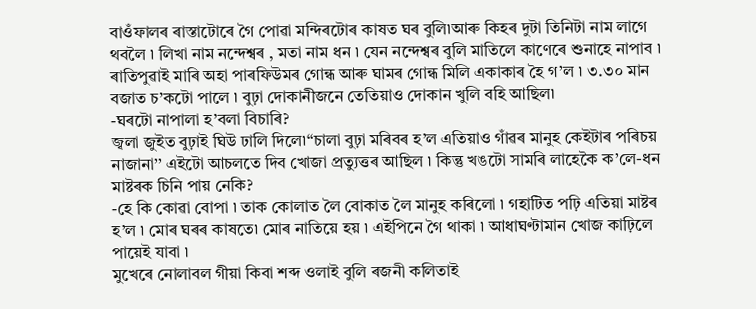বাওঁফালৰ ৰাস্তাটোৰে গৈ পোৱা মন্দিৰটোৰ কাষত ঘৰ বুলি৷আৰু কিহৰ দুটা তিনিটা নাম লাগে থবলৈ ৷ লিখা নাম নন্দেশ্বৰ , মতা নাম ধন ৷ যেন নন্দেশ্বৰ বুলি মাতিলে কাণেৰে শুনাহে নাপাব ৷ ৰাতিপুৱাই মাৰি অহা পাৰফিউমৰ গোন্ধ আৰু ঘামৰ গোন্ধ মিলি একাকাৰ হৈ গ’ল ৷ ৩.৩০ মান বজাত চ’কটো পালে ৷ বুঢ়া দোকানীজনে তেতিয়াও দোকান খুলি বহি আছিল৷
-ঘৰটো নাপালা হ’বলা বিচাৰি?
জ্বলা জুইত বুঢ়াই ঘিউ ঢালি দিলে৷“চালা বুঢ়া মৰিবৰ হ’ল এতিয়াও গাঁৱৰ মানুহ কেইটাৰ পৰিচয় নাজানা’’ এইটো আচলতে দিব খোজা প্ৰত্যুত্তৰ আছিল ৷ কিন্তু খঙটো সামৰি লাহেকৈ ক’লে-ধন মাষ্টৰক চিনি পায় নেকি?
-হে কি কোৱা বোপা ৷ তাক কোলাত লৈ বোকাত লৈ মানুহ কৰিলো ৷ গহাটিত পঢ়ি এতিয়া মাষ্টৰ হ’ল ৷ মোৰ ঘৰৰ কাষতে৷ মোৰ নাতিয়ে হয় ৷ এইপিনে গৈ থাকা ৷ আধাঘণ্টামান খোজ কাঢ়িলে পায়েই যাবা ৷
মুখেৰে নোলাবল গীয়া কিবা শব্দ ওলাই বুলি ৰজনী কলিতাই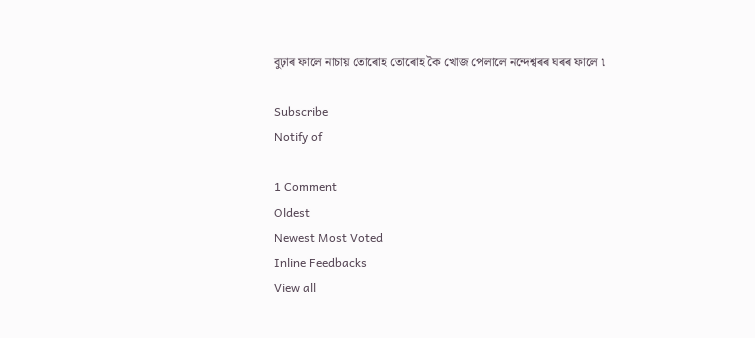বুঢ়াৰ ফালে নাচায় তোৰোহ তোৰোহ কৈ খোজ পেলালে নন্দেশ্বৰৰ ঘৰৰ ফালে ৷

Subscribe
Notify of

1 Comment
Oldest
Newest Most Voted
Inline Feedbacks
View all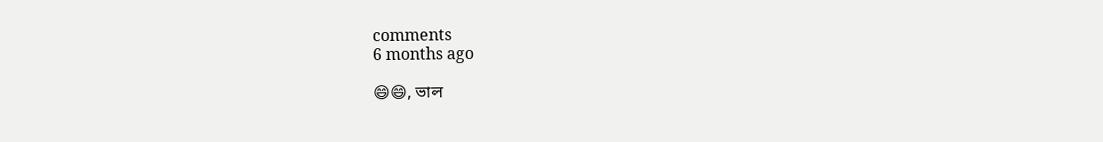comments
6 months ago

😄😄, ভাল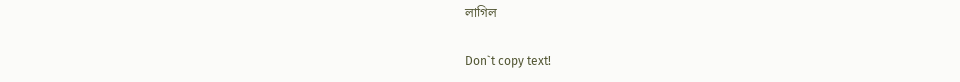লাগিল

Don`t copy text!